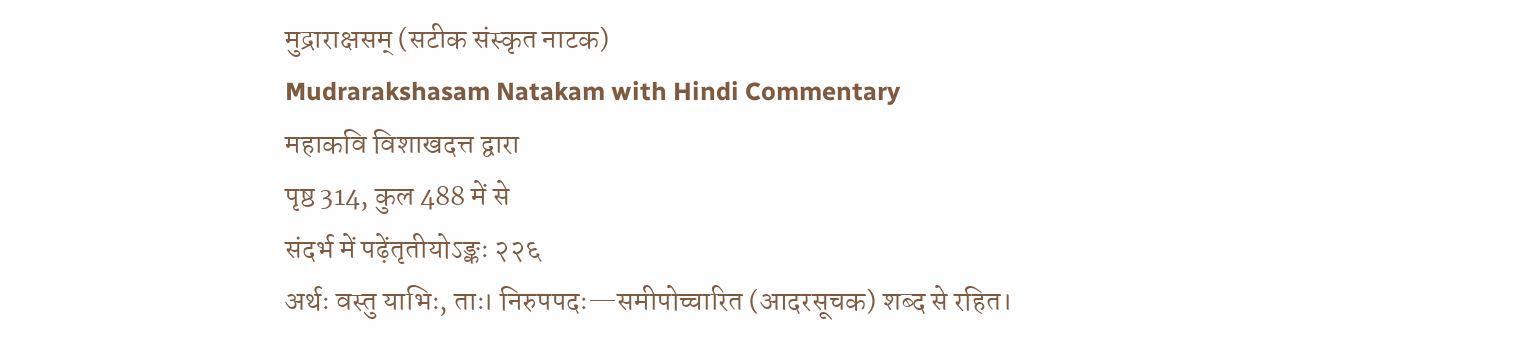मुद्राराक्षसम् (सटीक संस्कृत नाटक)
Mudrarakshasam Natakam with Hindi Commentary
महाकवि विशाखदत्त द्वारा
पृष्ठ 314, कुल 488 में से
संदर्भ में पढ़ेंतृतीयोऽङ्कः २२६
अर्थः वस्तु याभिः, ताः। निरुपपदः—समीपोच्चारित (आदरसूचक) शब्द से रहित।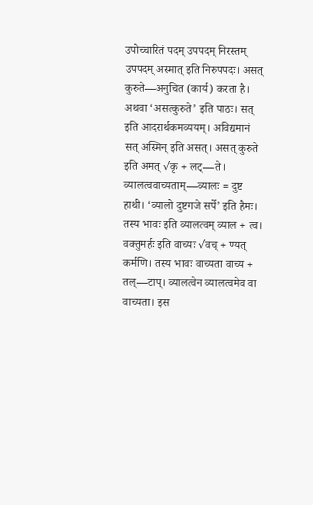उपोच्चारितं पदम् उपपदम् निरस्तम् उपपदम् अस्मात् इति निरुपपदः। असत् कुरुते—अनुचित (कार्य) करता है। अथवा ‘असत्कुरुते’ इति पाठः। सत् इति आदरार्थकमव्ययम्। अविद्यमानं सत् अस्मिन् इति असत्। असत् कुरुते इति अमत् √कृ + लट्—ते। व्यालत्ववाच्यताम्—व्यालः = दुष्ट हाथी। ‘व्यालो दुष्टगजे सर्पे’ इति हैमः। तस्य भावः इति व्यालत्वम् व्याल + त्व। वक्तुमर्हः इति वाच्यः √वच् + ण्यत् कर्मणि। तस्य भावः वाच्यता वाच्य + तल्—टाप्। व्यालत्वेन व्यालत्वमेव वा वाच्यता। इस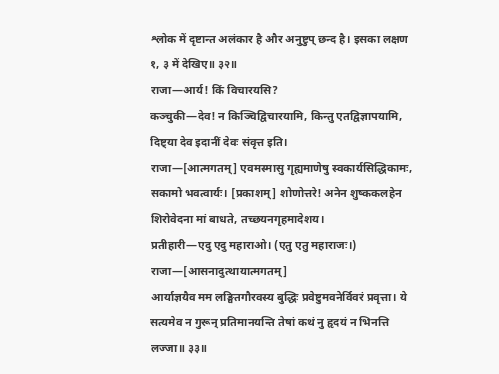श्लोक में दृष्टान्त अलंकार है और अनुष्टुप् छन्द है। इसका लक्षण १, ३ में देखिए॥ ३२॥
राजा—आर्य! किं विचारयसि?
कञ्चुकी—देव! न किञ्चिद्विचारयामि, किन्तु एतद्विज्ञापयामि, दिष्ट्या देव इदानीं देवः संवृत्त इति।
राजा—[आत्मगतम्] एवमस्मासु गृह्यमाणेषु स्वकार्यसिद्धिकामः, सकामो भवत्वार्यः। [प्रकाशम्] शोणोत्तरे! अनेन शुष्ककलहेन शिरोवेदना मां बाधते, तच्छयनगृहमादेशय।
प्रतीहारी—एदु एदु महाराओ। (एतु एतु महाराजः।)
राजा—[आसनादुत्थायात्मगतम्]
आर्याज्ञयैव मम लङ्घितगौरवस्य बुद्धिः प्रवेष्टुमवनेर्विवरं प्रवृत्ता। ये सत्यमेव न गुरून् प्रतिमानयन्ति तेषां कथं नु हृदयं न भिनत्ति लज्जा॥ ३३॥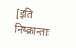[इति निष्क्रान्ताः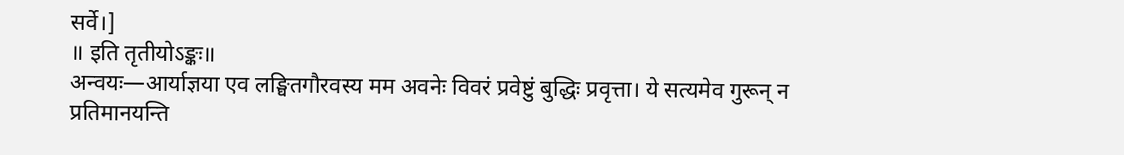सर्वे।]
॥ इति तृतीयोऽङ्कः॥
अन्वयः—आर्याज्ञया एव लङ्घितगौरवस्य मम अवनेः विवरं प्रवेष्टुं बुद्धिः प्रवृत्ता। ये सत्यमेव गुरून् न प्रतिमानयन्ति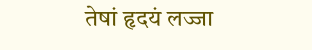तेषां हृदयं लज्जा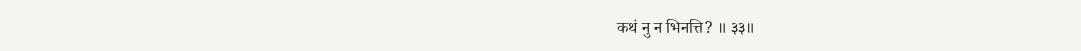कथं नु न भिनत्ति? ॥ ३३॥